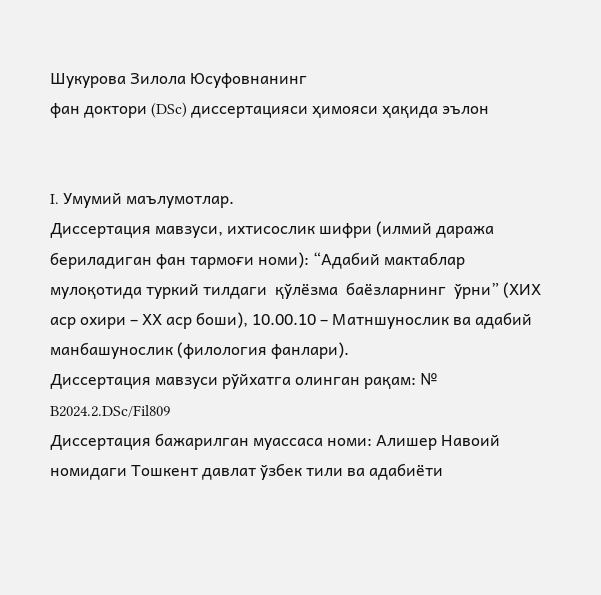Шукурова Зилола Юсуфовнанинг
фан доктори (DSc) диссертацияси ҳимояси ҳақида эълон


I. Умумий маълумотлар.
Диссертация мавзуси, ихтисослик шифри (илмий даража бериладиган фан тармоғи номи): “Адабий мактаблар  мулоқотида туркий тилдаги  қўлёзма  баёзларнинг  ўрни” (ХИХ аср охири – ХХ аср боши), 10.00.10 – Матншунослик ва адабий манбашунослик (филология фанлари).
Диссертация мавзуси рўйхатга олинган рақам: № B2024.2.DSc/Fil809
Диссертация бажарилган муассаса номи: Алишер Навоий номидаги Тошкент давлат ўзбек тили ва адабиёти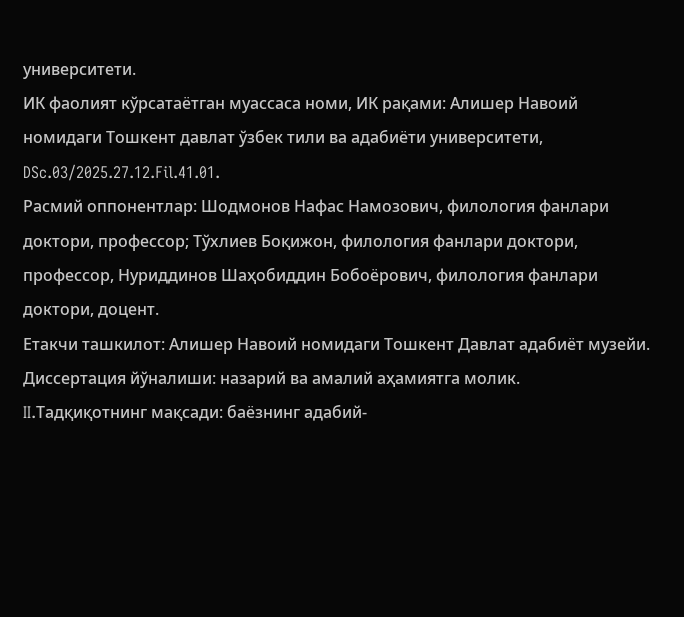университети.
ИК фаолият кўрсатаётган муассаса номи, ИК рақами: Алишер Навоий номидаги Тошкент давлат ўзбек тили ва адабиёти университети, DSc.03/2025.27.12.Fil.41.01.
Расмий оппонентлар: Шодмонов Нафас Намозович, филология фанлари доктори, профессор; Тўхлиев Боқижон, филология фанлари доктори, профессор, Нуриддинов Шаҳобиддин Бобоёрович, филология фанлари доктори, доцент.
Етакчи ташкилот: Алишер Навоий номидаги Тошкент Давлат адабиёт музейи.
Диссертация йўналиши: назарий ва амалий аҳамиятга молик.
II.Тадқиқотнинг мақсади: баёзнинг адабий-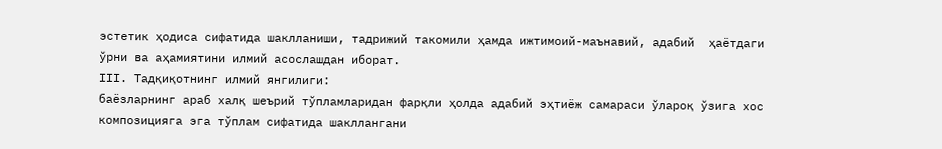эстетик ҳодиса сифатида шаклланиши, тадрижий такомили ҳамда ижтимоий-маънавий, адабий  ҳаётдаги ўрни ва аҳамиятини илмий асослашдан иборат.
III. Тадқиқотнинг илмий янгилиги:
баёзларнинг араб халқ шеърий тўпламларидан фарқли ҳолда адабий эҳтиёж самараси ўлароқ ўзига хос композицияга эга тўплам сифатида шакллангани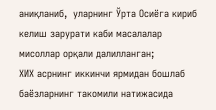аниқланиб,  уларнинг Ўрта Осиёга кириб келиш зарурати каби масалалар мисоллар орқали далилланган;
ХИХ асрнинг иккинчи ярмидан бошлаб баёзларнинг такомили натижасида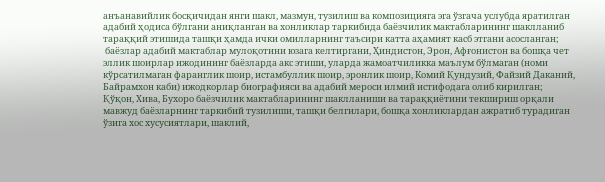анъанавийлик босқичидан янги шакл, мазмун, тузилиш ва композицияга эга ўзгача услубда яратилган адабий ҳодиса бўлгани аниқланган ва хонликлар таркибида баёзчилик мактабларининг шаклланиб тараққий этишида ташқи ҳамда ички омилларнинг таъсири катта аҳамият касб этгани асосланган;
 баёзлар адабий мактаблар мулоқотини юзага келтиргани, Ҳиндистон, Эрон, Афғонистон ва бошқа чет эллик шоирлар ижодининг баёзларда акс этиши, уларда жамоатчиликка маълум бўлмаган (номи кўрсатилмаган фаранглик шоир, истамбуллик шоир, эронлик шоир, Комий Қундузий, Файзий Даканий, Байрамхон каби) ижодкорлар биографияси ва адабий мероси илмий истифодага олиб кирилган;
Қўқон, Хива, Бухоро баёзчилик мактабларининг шаклланиши ва тараққиётини текшириш орқали мавжуд баёзларнинг таркибий тузилиши, ташқи белгилари, бошқа хонликлардан ажратиб турадиган ўзига хос хусусиятлари, шаклий,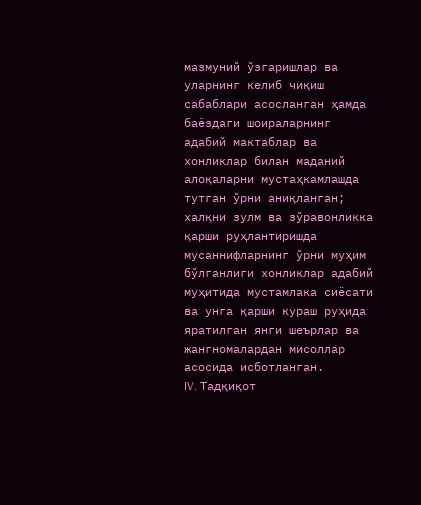мазмуний ўзгаришлар ва уларнинг келиб чиқиш сабаблари асосланган ҳамда баёздаги шоираларнинг адабий мактаблар ва хонликлар билан маданий алоқаларни мустаҳкамлашда тутган ўрни аниқланган;
халқни зулм ва зўравонликка қарши руҳлантиришда мусаннифларнинг ўрни муҳим бўлганлиги хонликлар адабий муҳитида мустамлака сиёсати ва унга қарши кураш руҳида яратилган янги шеърлар ва жангномалардан мисоллар асосида исботланган.
IV. Тадқиқот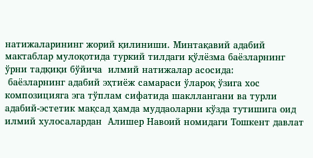натижаларининг жорий қилиниши. Минтақавий адабий мактаблар мулоқотида туркий тилдаги қўлёзма баёзларнинг ўрни тадқиқи бўйича  илмий натижалар асосида:
 баёзларнинг адабий эҳтиёж самараси ўлароқ ўзига хос композицияга эга тўплам сифатида шакллангани ва турли адабий-эстетик мақсад ҳамда муддаоларни кўзда тутишига оид илмий хулосалардан  Алишер Навоий номидаги Тошкент давлат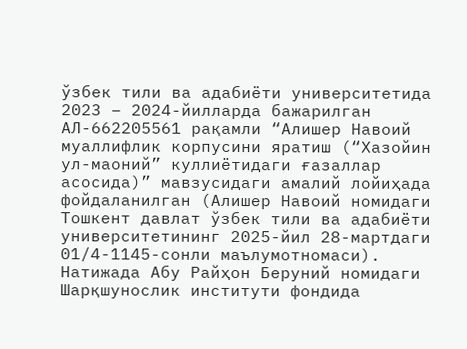ўзбек тили ва адабиёти университетида 2023 – 2024-йилларда бажарилган АЛ-662205561 рақамли “Алишер Навоий муаллифлик корпусини яратиш (“Хазойин ул-маоний” куллиётидаги ғазаллар асосида)” мавзусидаги амалий лойиҳада фойдаланилган (Алишер Навоий номидаги Тошкент давлат ўзбек тили ва адабиёти университетининг 2025-йил 28-мартдаги 01/4-1145-сонли маълумотномаси). Натижада Абу Райҳон Беруний номидаги Шарқшунослик институти фондида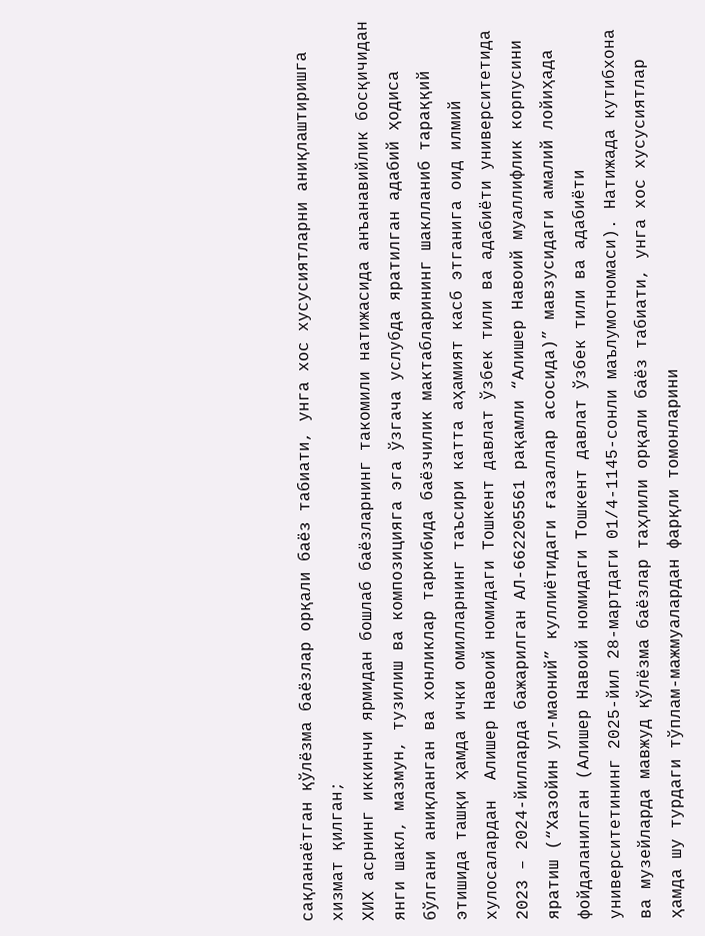сақланаётган қўлёзма баёзлар орқали баёз табиати, унга хос хусусиятларни аниқлаштиришга хизмат қилган;
ХИХ асрнинг иккинчи ярмидан бошлаб баёзларнинг такомили натижасида анъанавийлик босқичидан янги шакл, мазмун, тузилиш ва композицияга эга ўзгача услубда яратилган адабий ҳодиса бўлгани аниқланган ва хонликлар таркибида баёзчилик мактабларининг шаклланиб тараққий этишида ташқи ҳамда ички омилларнинг таъсири катта аҳамият касб этганига оид илмий хулосалардан  Алишер Навоий номидаги Тошкент давлат ўзбек тили ва адабиёти университетида 2023 – 2024-йилларда бажарилган АЛ-662205561 рақамли “Алишер Навоий муаллифлик корпусини яратиш (“Хазойин ул-маоний” куллиётидаги ғазаллар асосида)” мавзусидаги амалий лойиҳада фойдаланилган (Алишер Навоий номидаги Тошкент давлат ўзбек тили ва адабиёти университетининг 2025-йил 28-мартдаги 01/4-1145-сонли маълумотномаси). Натижада кутибхона ва музейларда мавжуд қўлёзма баёзлар таҳлили орқали баёз табиати, унга хос хусусиятлар ҳамда шу турдаги тўплам-мажмуалардан фарқли томонларини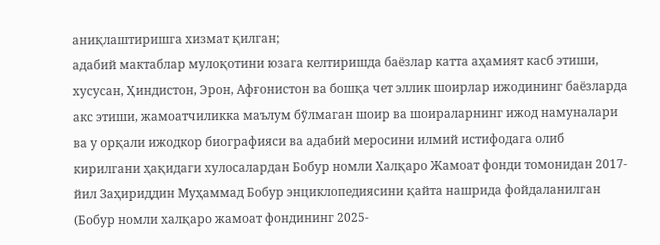аниқлаштиришга хизмат қилган;
адабий мактаблар мулоқотини юзага келтиришда баёзлар катта аҳамият касб этиши, хусусан, Ҳиндистон, Эрон, Афғонистон ва бошқа чет эллик шоирлар ижодининг баёзларда акс этиши, жамоатчиликка маълум бўлмаган шоир ва шоираларнинг ижод намуналари ва у орқали ижодкор биографияси ва адабий меросини илмий истифодага олиб кирилгани ҳақидаги хулосалардан Бобур номли Халқаро Жамоат фонди томонидан 2017-йил Заҳириддин Муҳаммад Бобур энциклопедиясини қайта нашрида фойдаланилган (Бобур номли халқаро жамоат фондининг 2025-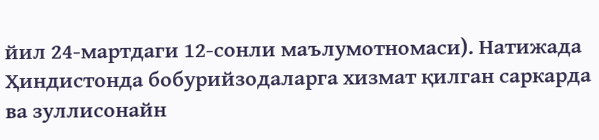йил 24-мартдаги 12-сонли маълумотномаси). Натижада Ҳиндистонда бобурийзодаларга хизмат қилган саркарда ва зуллисонайн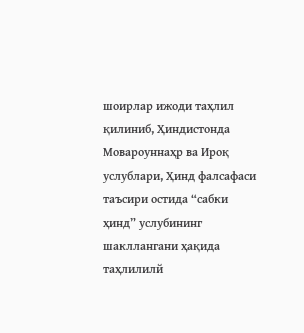шоирлар ижоди таҳлил қилиниб, Ҳиндистонда Мовароуннаҳр ва Ироқ услублари, Ҳинд фалсафаси таъсири остида “сабки ҳинд” услубининг шакллангани ҳақида таҳлилилй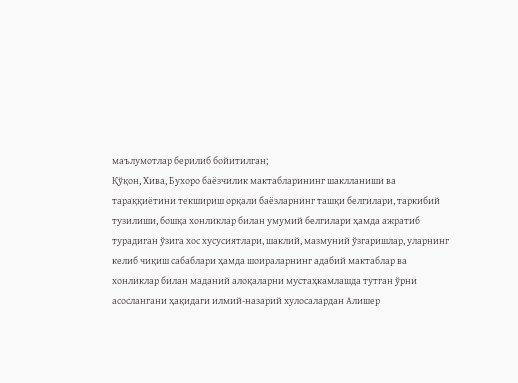маълумотлар берилиб бойитилган;
Қўқон, Хива, Бухоро баёзчилик мактабларининг шаклланиши ва тараққиётини текшириш орқали баёзларнинг ташқи белгилари, таркибий тузилиши, бошқа хонликлар билан умумий белгилари ҳамда ажратиб турадиган ўзига хос хусусиятлари, шаклий, мазмуний ўзгаришлар, уларнинг келиб чиқиш сабаблари ҳамда шоираларнинг адабий мактаблар ва хонликлар билан маданий алоқаларни мустаҳкамлашда тутган ўрни асослангани ҳақидаги илмий-назарий хулосалардан Алишер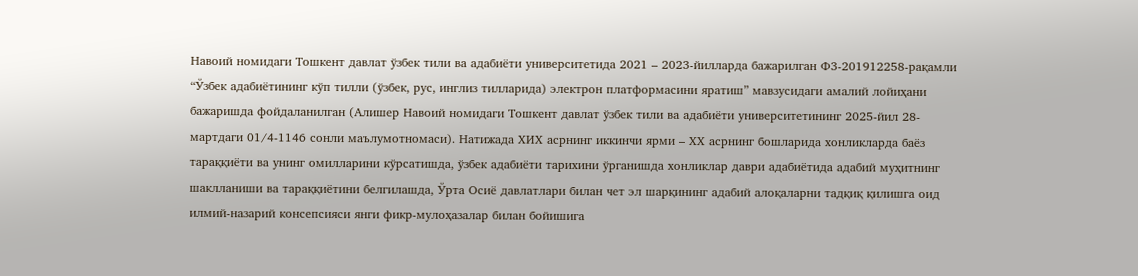Навоий номидаги Тошкент давлат ўзбек тили ва адабиёти университетида 2021 – 2023-йилларда бажарилган Ф3-201912258-рақамли “Ўзбек адабиётининг кўп тилли (ўзбек, рус, инглиз тилларида) электрон платформасини яратиш” мавзусидаги амалий лойиҳани бажаришда фойдаланилган (Алишер Навоий номидаги Тошкент давлат ўзбек тили ва адабиёти университетининг 2025-йил 28-мартдаги 01/4-1146 сонли маълумотномаси). Натижада ХИХ асрнинг иккинчи ярми – ХХ асрнинг бошларида хонликларда баёз тараққиёти ва унинг омилларини кўрсатишда, ўзбек адабиёти тарихини ўрганишда хонликлар даври адабиётида адабий муҳитнинг шаклланиши ва тараққиётини белгилашда, Ўрта Осиё давлатлари билан чет эл шарқининг адабий алоқаларни тадқиқ қилишга оид илмий-назарий консепсияси янги фикр-мулоҳазалар билан бойишига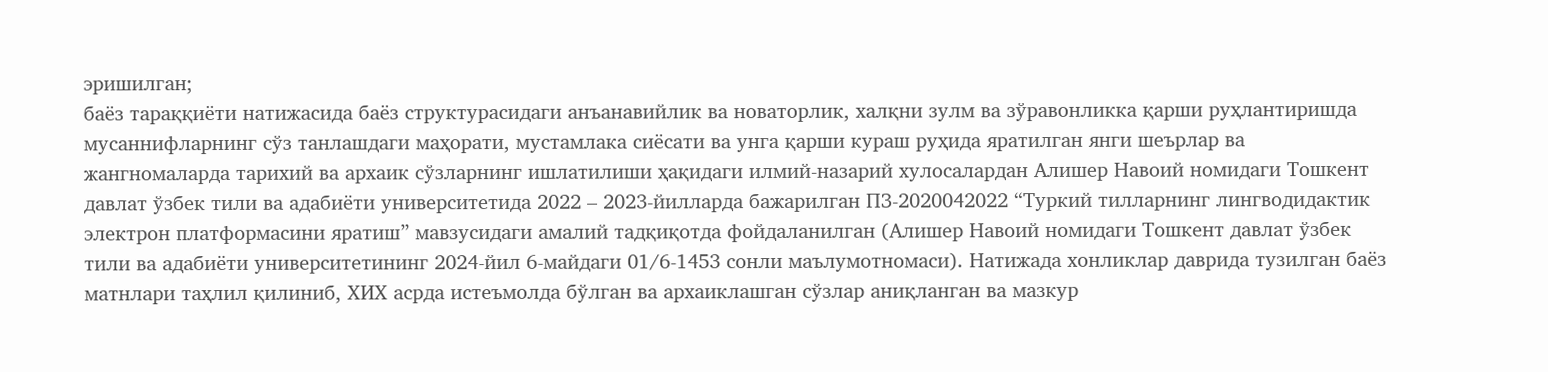эришилган;
баёз тараққиёти натижасида баёз структурасидаги анъанавийлик ва новаторлик, халқни зулм ва зўравонликка қарши руҳлантиришда мусаннифларнинг сўз танлашдаги маҳорати, мустамлака сиёсати ва унга қарши кураш руҳида яратилган янги шеърлар ва жангномаларда тарихий ва архаик сўзларнинг ишлатилиши ҳақидаги илмий-назарий хулосалардан Алишер Навоий номидаги Тошкент давлат ўзбек тили ва адабиёти университетида 2022 – 2023-йилларда бажарилган ПЗ-2020042022 “Туркий тилларнинг лингводидактик электрон платформасини яратиш” мавзусидаги амалий тадқиқотда фойдаланилган (Алишер Навоий номидаги Тошкент давлат ўзбек тили ва адабиёти университетининг 2024-йил 6-майдаги 01/6-1453 сонли маълумотномаси). Натижада хонликлар даврида тузилган баёз матнлари таҳлил қилиниб, ХИХ асрда истеъмолда бўлган ва архаиклашган сўзлар аниқланган ва мазкур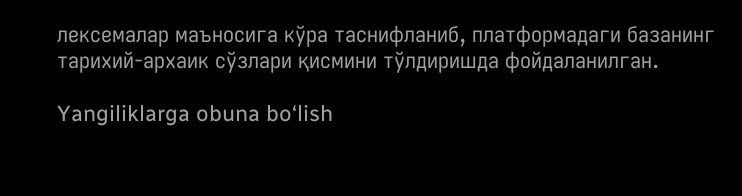лексемалар маъносига кўра таснифланиб, платформадаги базанинг тарихий-архаик сўзлари қисмини тўлдиришда фойдаланилган.

Yangiliklarga obuna bo‘lish